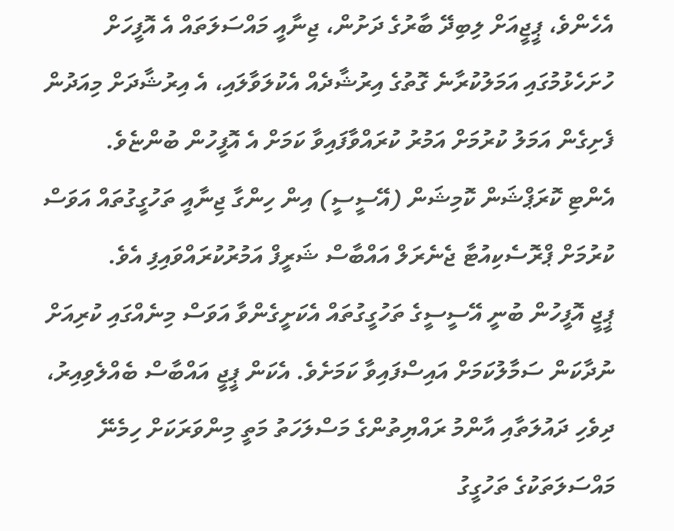އެހެންވެ، ޕީޖީއަށް ލިބިދޭ ބާރުގެ ދަށުން، ޖިނާއީ މައްސަލަތައް އެ އޮފީހަށް ހުށަހެޅުމުގައި އަމަލުކުރާނެ ގޮތުގެ އިރުޝާދެއް އެކުލަވާލައި، އެ އިރުޝާދަށް މިއަދުން ފެށިގެން އަމަލު ކުރުމަށް އަމުރު ކުރައްވާފައިވާ ކަމަށް އެ އޮފީހުން ބުންޏެވެ.
އެންޓި ކޮރަޕްޝަން ކޮމިޝަން (އޭސީސީ) އިން ހިންގާ ޖިނާއީ ތަހުގީގުތައް އަވަސް ކުރުމަށް ޕްރޮސެކިއުޓާ ޖެނެރަލް އައްބާސް ޝަރީފް އަމުރުކުރައްވައިފި އެވެ.
ޕީޖީ އޮފީހުން ބުނީ އޭސީސީގެ ތަހުގީގުތައް އެކަށީގެންވާ އަވަސް މިނެއްގައި ކުރިއަށް ނުދާކަން ސަމާލުކަމަށް އައިސްފައިވާ ކަމަށެވެ. އެކަން ޕީޖީ އައްބާސް ބެއްލެވިއިރު، ދިވެހި ދައުލަތާއި އާންމު ރައްޔިތުންގެ މަސްލަހަތު މަތީ މިންވަރަކަށް ހިމެނޭ މައްސަލަތަކުގެ ތަހުގީގު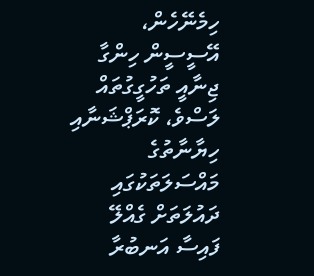ހިމެނޭހެން، އޭސީސީން ހިންގާ ޖިނާއީ ތަހުގީގުތައް ލަސްވެ، ކޮރަޕްޝަނާއި ހިޔާނާތުގެ މައްސަލަތަކުގައި ދައުލަތަށް ގެއްލޭ ފައިސާ އަނބުރާ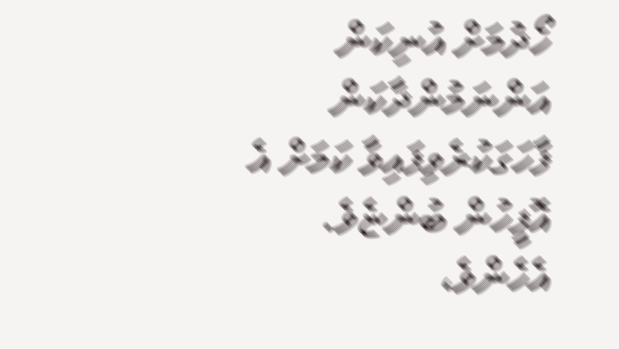ހޯދުމަށް އުނިކަން އަންނަމުންދާކަން ފާހަގަކުރެވިފައިވާ ކަމަށް އެ އޮފީހުން ބުންޏެވެ.
އެހެންވެ،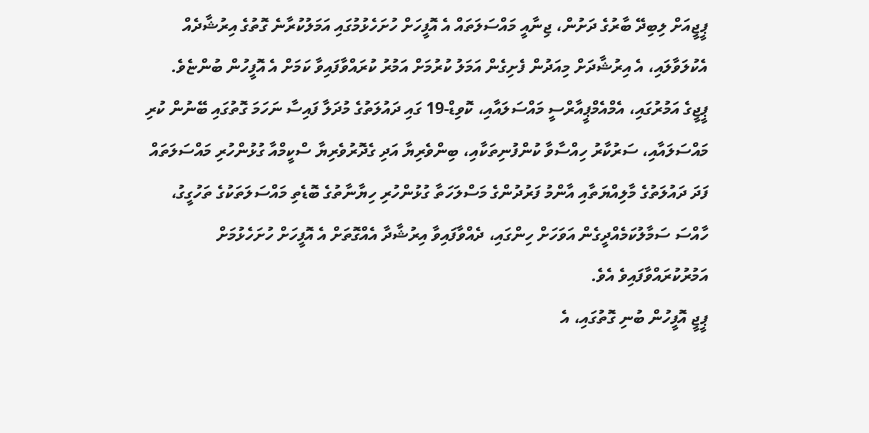ޕީޖީއަށް ލިބިދޭ ބާރުގެ ދަށުން، ޖިނާއީ މައްސަލަތައް އެ އޮފީހަށް ހުށަހެޅުމުގައި އަމަލުކުރާނެ ގޮތުގެ އިރުޝާދެއް އެކުލަވާލައި، އެ އިރުޝާދަށް މިއަދުން ފެށިގެން އަމަލު ކުރުމަށް އަމުރު ކުރައްވާފައިވާ ކަމަށް އެ އޮފީހުން ބުންޏެވެ.
ޕީޖީގެ އަމުރުގައި، އެމްއެމްޕީއާރްސީ މައްސަލައާއި، ކޮވިޑް-19 ގައި ދައުލަތުގެ މުދަލާ ފައިސާ ނަހަމަ ގޮތުގައި ބޭނުން ކުރި މައްސަލައާއި، ސަރުކާރު ހިއްސާވާ ކުންފުނިތަކާއި، ބިންވެރިޔާ އަދި ގެދޮރުވެރިޔާ ސްކީމްއާ ގުޅުންހުރި މައްސަލަތައް ފަދަ ދައުލަތުގެ މާލިއްޔަތާއި އާންމު ފަރުދުންގެ މަސްލަހަތާ ގުޅުންހުރި ހިޔާނާތުގެ ބޮޑެތި މައްސަލަތަކުގެ ތަހުގީގު، ހާއްސަ ސަމާލުކަމެއްދީގެން އަވަހަށް ހިންގައި، ދެއްވާފައިވާ އިރުޝާދާ އެއްގޮތަށް އެ އޮފީހަށް ހުށަހެޅުމަށް އަމުރުކުރައްވާފައިވެ އެވެ.
ޕީޖީ އޮފީހުން ބުނި ގޮތުގައި، އެ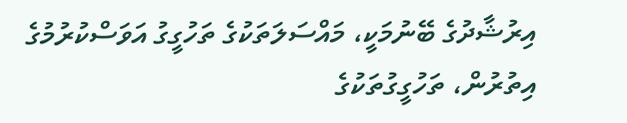އިރުޝާދުގެ ބޭނުމަކީ، މައްސަލަތަކުގެ ތަހުގީގު އަވަސްކުރުމުގެ އިތުރުން، ތަހުގީގުތަކުގެ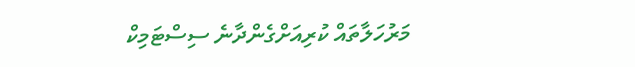މަރުހަލާތައް ކުރިއަށްގެންދާނެ ސިސްޓަމިކް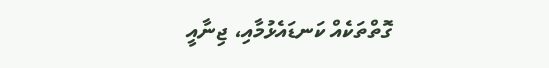ގޮތްތަކެއް ކަނޑައެޅުމާއި، ޖިނާއީ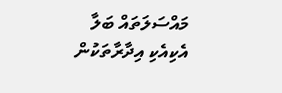މައްސަލަތައް ބަލާ އެކިއެކި އިދާރާތަކުން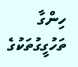ހިންގާ ތަހުގީގުތަކުގެ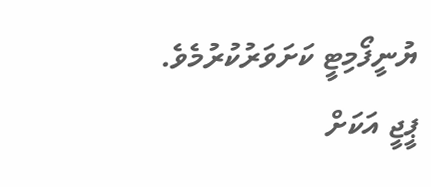ޔުނީފޯމިޓީ ކަށަވަރުކުރުމެވެ.
ޕީޖީ އަކަށް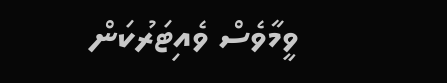ވީމާވެސް ވެއިޓަރުކަން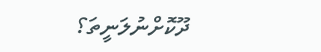ދޫކޮށްނުލަނީތަ؟